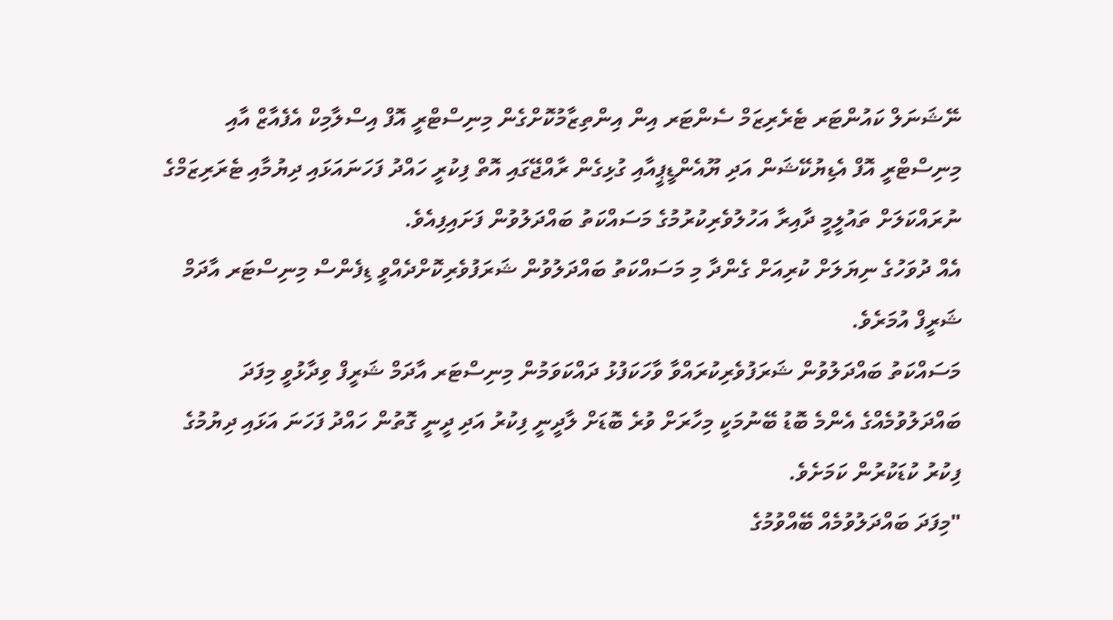ނޭޝަނަލް ކައުންޓަރ ޓެރެރިޒަމް ސެންޓަރ އިން އިންތިޒާމުކޮށްގެން މިނިސްޓްރީ އޮފް އިސްލާމިކް އެފެއާޒް އާއި މިނިސްޓްރީ އޮފް އެޑިޔުކޭޝަން އަދި ޔޫއެންޑީޕީއާއި ގުޅިގެން ރާއްޖޭގައި އޮތް ފިކުރީ ހައްދު ފަހަނައަޅައި ދިޔުމާއި ޓެރަރިޒަމްގެ ނުރައްކަލަށް ތައުލީމީ ދާއިރާ އަހުލުވެރިކުރުމުގެ މަސައްކަތު ބައްދަލުވުން ފަށައިފިއެވެ.
އެއް ދުވަހުގެ ނިޔަލަށް ކުރިއަށް ގެންދާ މި މަސައްކަތު ބައްދަލުވުން ޝަރަފުވެރިކޮށްދެއްވީ ޑިފެންސް މިނިސްޓަރ އާދަމް ޝަރީފް އުމަރެވެ.
މަސައްކަތު ބައްދަލުވުން ޝަރަފުވެރިކުރައްވާ ވާހަކަފުޅު ދައްކަވަމުން މިނިސްޓަރ އާދަމް ޝަރީފް ވިދާޅުވީ މިފަދަ ބައްދަލުވުމެއްގެ އެންމެ ބޮޑު ބޭނުމަކީ މިހާރަށް ވުރެ ބޮޑަށް ލާދީނީ ފިކުރު އަދި ދީނީ ގޮތުން ހައްދު ފަހަނަ އަޅައި ދިޔުމުގެ ފިކުރު ކުޑަކުރުން ކަމަށެވެ.
"މިފަދަ ބައްދަލުވުމެއް ބޭއްވުމުގެ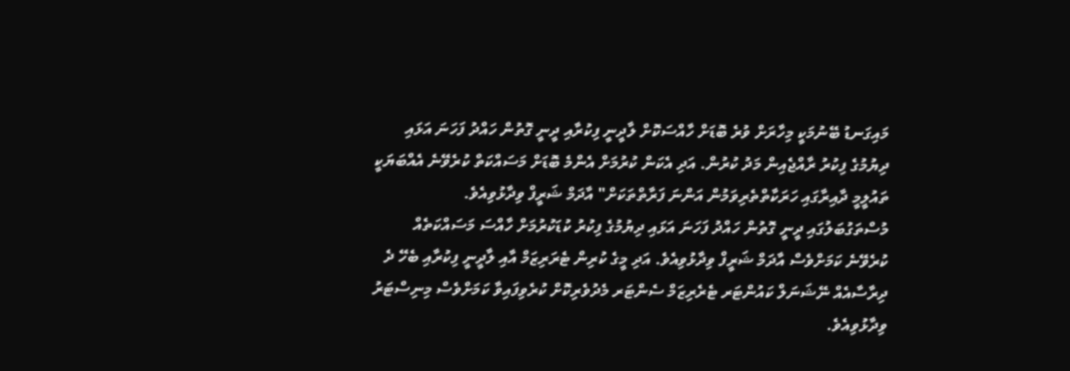މައިގަނޑު ބޭނުމަކީ މިހާރަށް ވުރެ ބޮޑަށް ހާއްސަކޮށް ލާދީނީ ފިކުރާއި ދީނީ ގޮތުން ހައްދު ފަހަނަ އަޅައި ދިޔުމުގެ ފިކުރު ރާއްޖެއިން މަދު ކުރުން. އަދި އެކަން ކުރުމަށް އެންމެ ބޮޑަށް މަސައްކަތް ކުރެވޭނެ އެއްބަޔަކީ ތައުލީމީ ދާއިރާގައި ހަރަކާތްތެރިވަމުން އަންނަ ފަރާތްތަކަށް" އާދަމް ޝަރީފް ވިދާޅުވިއެވެ.
މުސްތަގުބަލުގައި ދީނީ ގޮތުން ހައްދު ފަހަނަ އަޅައި ދިޔުމުގެ ފިކުރު ކުޑަކުރުމަށް ހާއްސަ މަސައްކަތެއް ކުރެވޭނެ ކަމަށްވެސް އާދަމް ޝަރީފް ވިދާޅުވިއެވެ. އަދި މީގެ ކުރިން ޓެރަރިޒަމް އާއި ލާދީނީ ފިކުރާއި ބެހޭ ދެ ދިރާސާއެއް ނޭޝަނަލް ކައުންޓަރ ޓެރެރިޒަމް ސެންޓަރ މެދުވެރިކޮށް ކުރެވިފައިވާ ކަމަށްވެސް މިނިސްޓަރު ވިދާޅުވިއެވެ.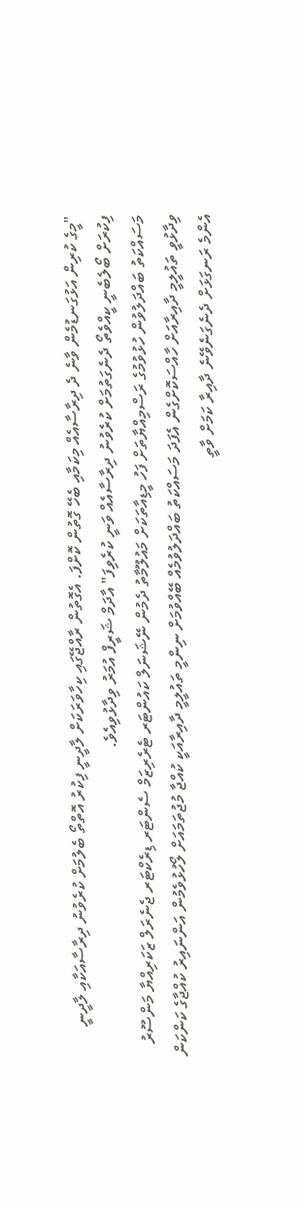"މީގެ ކުރިން އަޅުގަނޑުމެން ވާނެ ދެ ދިރާސާއެއް މިކަމާއި ބެހޭ ގޮތުން ކޮށްފަ. އެގޮތުން ރާއްޖޭގައި ކިހާވަރަކަށް ލާދީނީ ފިކުރު އޮތްތޯ ބެލުމަށް ކުރެވުނު ދިރާސާއަކާއި ލާދީނީ ފިކުރަށް ބޯލެބެނީ ކީއްވެތޯ ދެނެގަތުމަށް ކުރެވުނު ދިރާސާއެއް ވަނީ ކުރެވިފަ" އާދަމް ޝަރީފް އުމަރު ވިދާޅުވިއެވެ.
މަސައްކަތު ބައްދަލުވުން ހުޅުވުމުގެ ރަސްމިއްޔާތަށް ފަހު މީޑިއާތަކަށް މައުލޫމާތު ދެމުން ނޭޝަނަލް ކައުންޓަރ ޓެރެރިޒަމް ސެންޓަރ ޑިރެކްޓަރ ޖެނެރަލް ޒަކަރިއްޔާ މަންސޫރު ވިދާޅުވީ ތައުލީމީ ދާއިރާއަށް ހާއްސަކޮށްގެން އެފަދަ މަސައްކަތު ބައްދަލުވުމެއް ބޭއްވުމަށް ނިންމީ ތައުލީމީ ދާއިރާއަކީ ކުއްޖާ މުޖުތަމައަށް ލޯހުޅުވެމުން އަންނައިރު ކުއްޖާގެ ކަންކަން އެންމެ ރަނގަޅަށް ދެނެގަނެވޭނެ ދާއިރާ ކަމަށް ވާތީ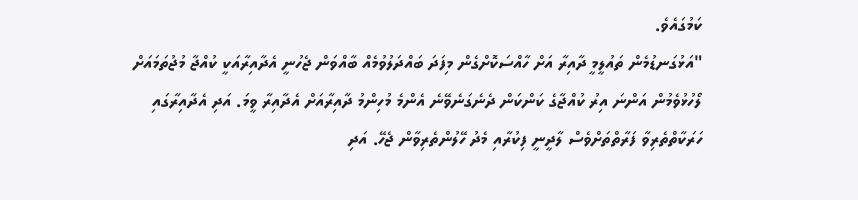ކަމުގައެވެ.
"އަޅުގަނޑުމެން ތައުލީމީ ދާއިރާ އަށް ހާއްސަކޮށްގެން މިފަދަ ބައްދަލުވުމެއް ބާއްވަން ޖެހުނީ އެދާއިރާއަކީ ކުއްޖާ މުޖުތަމައަށް ލޯހުޅުވެމުން އަންނަ އިރު ކުއްޖާގެ ކަންކަން ދެނެގަނެވޭނެ އެންމެ މުހިންމު ދާއިރާއަށް އެދާއިރާ ވީމަ. އަދި އެދާއިރާގައި ހަރަކާތްތެރިވާ ފަރާތްތަށްވެސް ލާދީނީ ފިކުރާއި މެދު ހޭލުންތެރިވާން ޖެހޭ. އަދި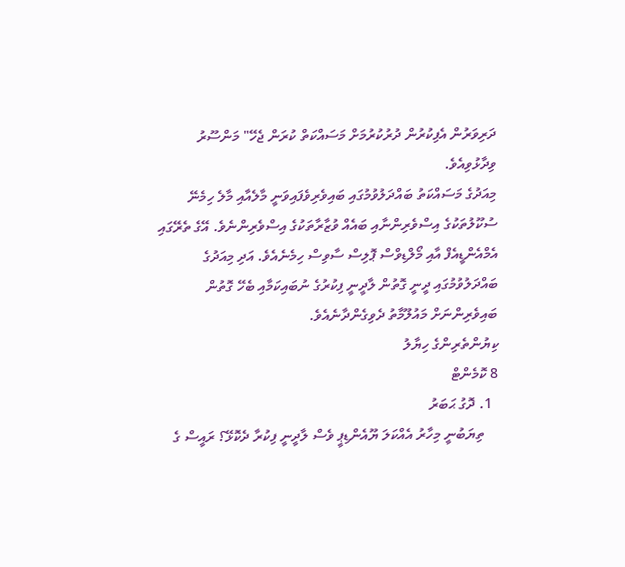ދަރިވަރުން އެފިކުރުން ދުރުކުރުމަށް މަސައްކަތް ކުރަން ޖެހޭ" މަންސޫރު ވިދާޅުވިއެވެ.
މިއަދުގެ މަސައްކަތު ބައްދަލުވުމުގައި ބައިވެރިވެފައިވަނީ މާލެއާއި މާލެ ހިމެނޭ ސުކޫލުތަކުގެ އިސްވެރިންނާއި ބައެއް ވުޒާރާތަކުގެ އިސްވެރިންނެވެ. އޭގެ ތެރޭގައި އެމްއެންޑީއެފް އާއި މޯލްޑިވްސް ޕޮލިސް ސާވިސް ހިމެނެއެވެ. އަދި މިއަދުގެ ބައްދަލުވުމުގައި ދީނީ ގޮތުން ލާދީނީ ފިކުރުގެ ނުބައިކަމާއި ބެހޭ ގޮތުން ބައިވެރިންނަށް މައުލޫމާތު ދެވިގެންދާނެއެވެ.
ކިޔުންތެރިންގެ ހިޔާލު
8 ކޮމެންޓް
  1. ދޮގު ޙަބަރު
    ތިޔަބުނީ މިހާރު އެއްކަލަ ޔޫއެންޑިޕީ ވެސް ލާދީނީ ފިކުރާ ދެކޮޅޭ؟ ރައީސް ގެ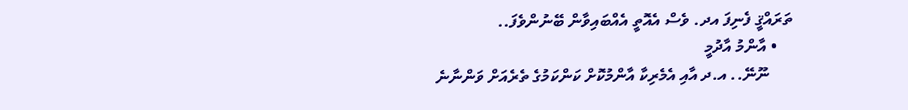ތަރައްޤީ ފެނިފަ އދ. ވެސް އެއޮތީ އެއްބައިވާން ބޭނުންވެފަ..
    • އާންމު އާދުމީ
      ނޫނޭ.. އ.ދ އާއި އެމެރިކާ އާންމުކޮށް ކަންކަމުގެ ތެރެއަށް ވަންނާނެ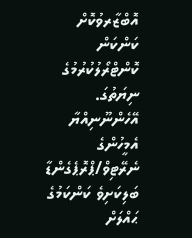އޮބްޒާރވުކޮށް ކަންކަން ކޮންޓްރޯލުކުރުމުގެ ނިޔަތުގަ. އޭހެންނޫނިއްޔާ އެމީހުންގެ ނެރޭޓިވް/ޕްރޮޕެގެންޑާ ބަލިކަށިވެ ކަންކަމުގެ ޙައްލަށް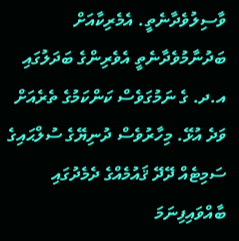ވާސިލުވެދާނެތީ. އެމެރިކާއަށް ބަދުނާމުވެދާނެތީ އެވެރިންގެ ބަދަލުގައި އ.ދ. ގެ ނަމުގަވެސް ކަންކަމުގެ ތެރެއަށް ވަދެ އުޅޭ. މިހާރުވެސް ދުނިޔޭގެ ސުލްޙައިގެ ސަމިޓެއް ދޭދޭ ޤައުމެއްގެ ދެމެދުގައި ބާއްވައިފިނަމަ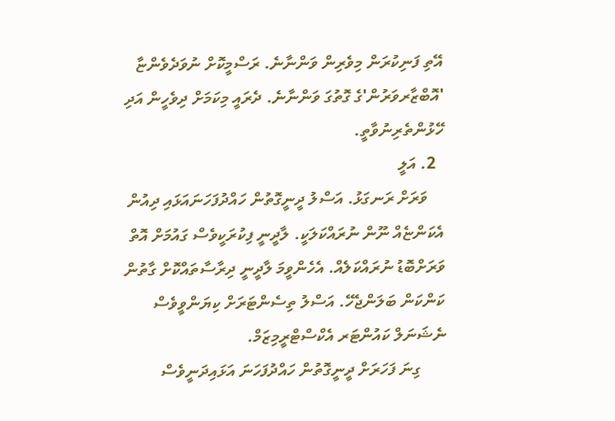އޭތި ފަނިކުރަން މިވެރިން ވަންނާނެ. ރަސްމީކޮށް ނުވަދެވެންޏާ 'އޮބްޒާރވަރުން'ގެ ގޮތުގަ ވަންނާނެ. ދެރައީ މިކަމަށް ދިވެހީން އަދި ހޭޅުންތެރިނުވާތީ.
  2. އަލީ
    ވަރަށް ރަނގަޅު. އަސްލު ދީނީގޮތުން ހައްދުފަހަނައަޅައި ދިއުން އެކަންޏެއް ނޫން ނުރައްކަލަކީ. ލާދީނީ ފިކުރަކީވެސް ގައުމަށް އޮތް ވަރަށްބޮޑު ނުރައްކަލެއް. އެހެންވީމަ ލާދީނީ ދިރާސާތައްކޮށް ގާތުން ކަންކަން ބަލަންޖެހޭ. އަސްލު ތިސެންޓަރަށް ކިޔަންވީވެސް ނެޝަނަލް ކައުންޓަރ އެކްސްޓްރީމިޒަމް.
      ގިނަ ފަހަރަށް ދީނީގޮތުން ހައްދުފަހަނަ އަޅައިދަނީވެސް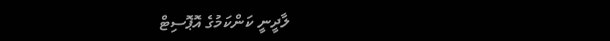ލާދީނީ ކަންކަމުގެ އޮޕޮސިޓް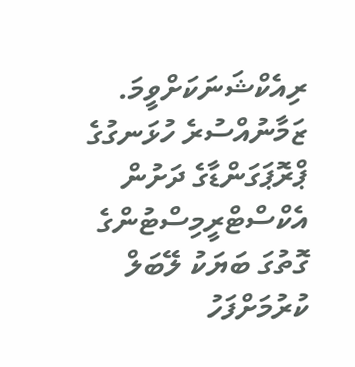ރިއެކްޝަނަކަށްވީމަ. ޒަމާނުއްސުރެ ހުޅަނގުގެ ޕްރޮޕަގަންޑާގެ ދަށުން އެކްސްޓްރީމިސްޓުންގެ ގޮތުގަ ބަޔަކު ލޭބަލް ކުރުމަށްފަހު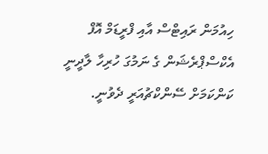ހިއުމަން ރައިޓްސް އާއި ފްރީޑަމް އޮފް އެކްސްޕްރެޝަން ގެ ނަމުގަ ހުރިހާ ލާދީނީ ކަންކަމަށް ސޭންކްޗުއަރީ ދެވުނީ.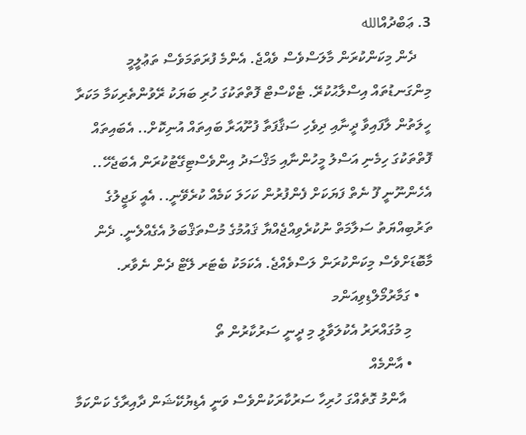3. ޢަބްދުއްالله
    ދެން މިކަންކުރަން މާލަސްވެސް ވެއްޖެ. އެންމެ ފުރަތަމަވެސް ތަޢުލީމީ މިންގަނޑުތައް އިސްލާޙުކުރޭ. ޓެކްސްޓް ފޮތްތަކުގަ ހުރި ބަޔަކު ރޭވުންތެރިކަމާ މަކަރާ ހީލަތުން ލާފައިވާ ދީނާއި ދިވެހި ސަޤާފަތާ ފުށޫއަރާ ބައިތައް އުނިކޮށް.. އެބައިތައް ފޮތްތަކުގަ ހިމެނި އަސްލު މީހުންނާއި މަޤްސަދު އިންވެސްޓިގޭޓުކުރަން އެބަޖެހޭ.. އެހެންނޫނީ ފޫ ނެތް ފަޔަކަށް ފެންފުރުން ކަހަލަ ކަމެއް ކުރެވޭނީ.. އެއީ ޅަޖީލުގެ ތަރުބިއްޔަތު ސަލާމަތް ނުކުރެވިއްޖެއްޔާ ޤައުމުގެ މުސްތަޤްބަލު އެގެއްލެނީ. ދެން މާބޮޑަށްވެސް މިކަންކުރަން ލަސްވެއްޖެ. އެކަމަކު ބެޓަރ ލޭޓް ދެން ނެވާރ.
    • ގަމާރުމޯލްޑިވިއަންމ
      މި މުގައްރަރު އެކުލަވާލީ މި ދީނީ ސަރުކާރުން ތޯ
      • އާންމެއް
        އާންމު ގޮތެއްގަ ހުރިހާ ސަރުކާރަކުންވެސް ވަނީ އެޑިޔުކޭޝަން ދާއިރާގެ ކަންކަމާ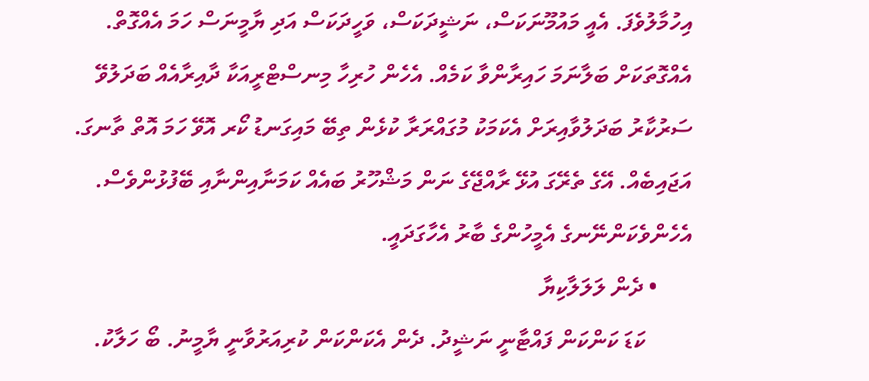އިހުމާލުވެފަ. އެއީ މައުމޫނަކަސް، ނަޝީދަކަސް، ވަހީދަކަސް އަދި ޔާމީނަސް ހަމަ އެއްގޮތް. އެއްގޮތަކަށް ބަލާނަމަ ހައިރާންވާ ކަމެއް. އެހެން ހުރިހާ މިނސްޓްރީއަކާ ދާއިރާއެއް ބަދަލުވޭ ސަރުކާރު ބަދަލުވާއިރަށް އެކަމަކު މުގައްރަރާ ކުޅެން ތިބޭ މައިގަނޑު ކޯރ އޮވޭ ހަމަ އޮތް ތާނގަ. އަޖައިބެއް. އޭގެ ތެރޭގަ އުޅޭ ރާއްޖޭގެ ނަން މަޝްހޫރު ބައެއް ކަމަނާއިންނާއި ބޭފުޅުންވެސް. އެހެންވެކަންނޭނގެ އެމީހުންގެ ބާރު އެހާގަދައީ.
      • ދެން ލަލަލާކިޔާ
        ކަޑަ ކަންކަން ފައްޓާނީ ނަޝީދު. ދެން އެކަންކަން ކުރިއަރުވާނީ ޔާމީނު. ބޯ ހަލާކު.